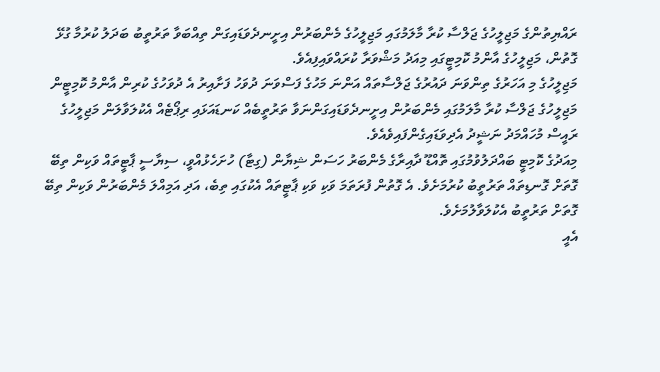ރައްޔިތުންގެ މަޖިލީހުގެ ޖަލްސާ ކުރާ މާލަމުގައި މަޖިލީހުގެ މެންބަރުން އިށީނދެވަޑައިގަން ތިއްބަވާ ތަރުތީބު ބަދަލު ކުރުމާ ގުޅޭ ގޮތުން، މަޖިލީހުގެ އާންމު ކޮމިޓީގައި މިއަދު މަޝްވަރާ ކުރައްވައިފިއެވެ.
މަޖިލީހުގެ މި އަހަރުގެ ތިންވަނަ ދައުރުގެ ޖަލްސާތައް އަންނަ މަހުގެ ފަސްވަނަ ދުވަހު ފަށާއިރު އެ ދުވަހުގެ ކުރިން އާންމު ކޮމިޓީން މަޖިލީހުގެ ޖަލްސާ ކުރާ މާލަމުގައި މެންބަރުން އިށީނދެވަޑައިގަންނަވާ ތަރުތީބެއް ކަނޑައަޅައި ރިޕޯޓެއް އެކުލަވާލަން މަޖިލީހުގެ ރައީސް މުހައްމަދު ނަޝީދު އެދިވަޑައިގެންފައިވެއެވެ.
މިއަދުގެ ކޮމިޓީ ބައްދަލުވުމުގައި ތޮއްޑޫ ދާއިރާގެ މެންބަރު ހަސަން ޝިޔާން (ގިޓާ) ހުށަހެޅުއްވީ، ސިޔާސީ ޕާޓީތައް ވަކިން ތިބޭ ގޮތަށް ގޮނޑިތައް ތަރުތީބު ކުރުމަށެވެ. އެ ގޮތުން ފުރަތަމަ ވަކި ވަކި ޕާޓީތައް އެކުގައި ތިބެ، އަދި އަމިއްލަ މެންބަރުން ވަކިން ތިބޭ ގޮތަށް ތަރުތީބު އެކުލަވާލުމަށެވެ.
އެއީ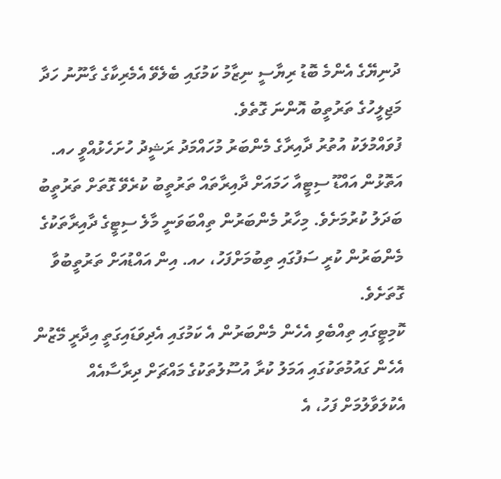ދުނިޔޭގެ އެންމެ ބޮޑު ރިޔާސީ ނިޒާމު ކަމުގައި ބެލެވޭ އެމެރިކާގެ ގާނޫނު ހަދާ މަޖިލީހުގެ ތަރުތީބު އޮންނަ ގޮތެވެ.
ފުވައްމުލަކު އުތުރު ދާއިރާގެ މެންބަރު މުހައްމަދު ރަޝީދު ހުށަހެޅުއްވީ ހއ. އަތޮޅުން އައްޑޫ ސިޓީއާ ހަމައަށް ދާއިރާތައް ތަރުތީބު ކުރެވޭ ގޮތަށް ތަރުތީބު ބަދަލު ކުރުމަށެވެ. މިހާރު މެންބަރުން ތިއްބަވަނީ މާލެ ސިޓީގެ ދާއިރާތަކުގެ މެންބަރުން ކުރީ ސަފުގައި ތިބުމަށްފަހު، ހއ. އިން އައްޑުއަށް ތަރުތީބުވާ ގޮތަށެވެ.
ކޮމިޓީގައި ތިއްބެވި އެހެން މެންބަރުން އެ ކަމުގައި އެދިވަޑައިގަތީ އިދާރީ މޭޒުން އެހެން ގައުމުތަކުގައި އަމަލު ކުރާ އުސޫލުތަކުގެ މައްޗަށް ދިރާސާއެއް އެކުލަވާލުމަށް ފަހު، އެ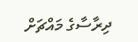ދިރާސާގެ މައްޗަށް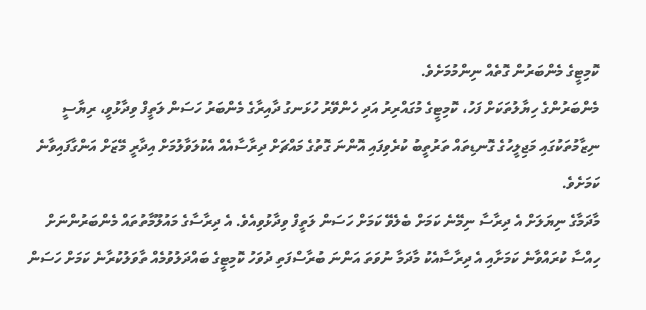ކޮމިޓީގެ މެންބަރުން ގޮތެއް ނިންމުމަށެވެ.
މެންބަރުންގެ ހިޔާލުތަކަށް ފަހު، ކޮމިޓީގެ މުގައްރިރު އަދި ހެންވޭރު ހުޅަނގު ދާއިރާގެ މެންބަރު ހަސަން ލަތީފް ވިދާޅުވީ، ރިޔާސީ ނިޒާމުތަކުގައި މަޖިލީހުގެ ގޮނޑިތައް ތަރުތީބު ކުރެވިފައި އޮންނަ ގޮތުގެ މައްޗަށް ދިރާސާއެއް އެކުލަވާލުމަށް އިދާރީ މޭޒަށް އަންގާފައިވާނެ ކަމަށެވެ.
މާދަމާގެ ނިޔަލަށް އެ ދިރާސާ ނިމޭނެ ކަމަށް ބެލެވޭ ކަމަށް ހަސަން ލަތީފް ވިދާޅުވިއެވެ. އެ ދިރާސާގެ މައުލޫމާތުތައް މެންބަރުންނަށް ހިއްސާ ކުރައްވާނެ ކަމަށާއި އެ ދިރާސާއެކު މާދަމާ ނުވަތަ އަންނަ ބުރާސްފަތި ދުވަހު ކޮމިޓީގެ ބައްދަލުވުމެއް ތާވަލުކުރާނެ ކަމަށް ހަސަން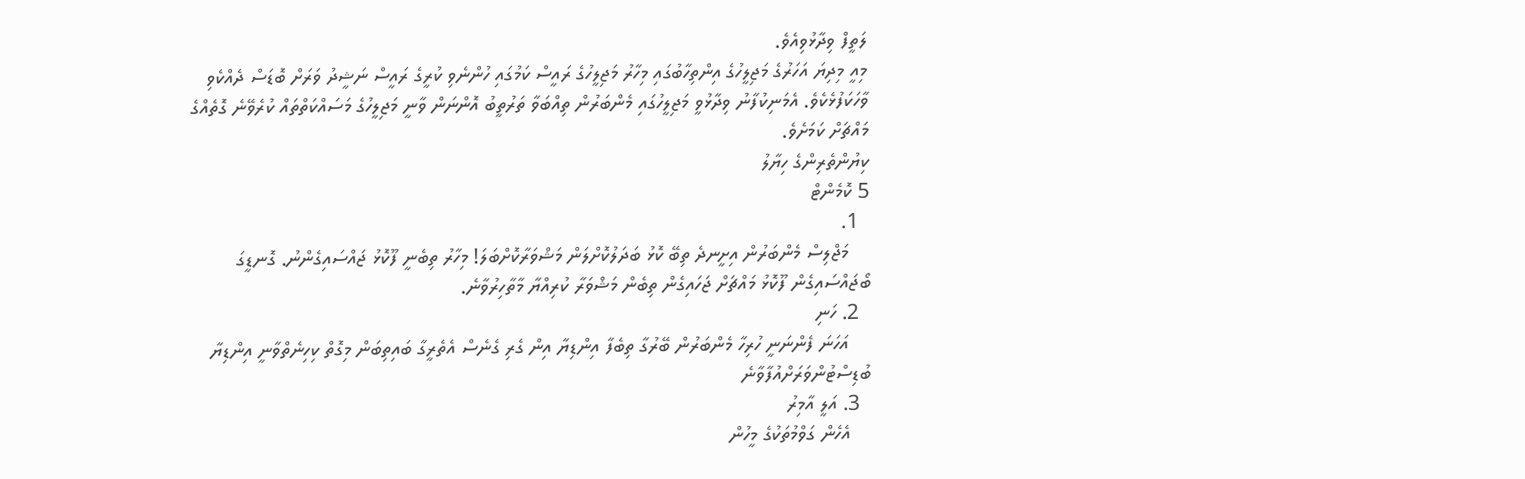ލަތީފް ވިދާޅުވިއެވެ.
މިއީ މިދިޔަ އަހަރުގެ މަޖިލީހުގެ އިންތިހާބުގައި މިހާރު މަޖިލީހުގެ ރައީސް ކަމުގައި ހުންނެވި ކުރީގެ ރައީސް ނަޝީދު ވަރަށް ބޮޑަސް ދެއްކެވި ވާހަކަފުޅެކެވެ. އެމަނިކުފާނު ވިދާޅުވީ މަޖިލީހުގައި މެންބަރުން ތިއްބަވާ ތަރުތީބު އޮންނަން ވާނީ މަޖިލީހުގެ މަސައްކަތްތައް ކުރެވޭނެ ގޮތެއްގެ މައްޗަށް ކަމަށެވެ.
ކިޔުންތެރިންގެ ހިޔާލު
5 ކޮމެންޓް
  1.
    މަޖްލިސް މެންބަރުން އިށީނދެ ތިބޭ ކޮޅު ބަދަލުކޮށްލަން މަޝްވަރާކޮށްބަލަ! މިހާރު ތިބެނީ ފޫކޮޅު ޖައްސައިގެންނު. ގޮނޑީގަ ބޯޖައްސައިގެން ފޫކޮޅު މައްޗަށް ޖަހައިގެން ތިބެން މަޝްވަރާ ކުރިއްޔާ މާތާހިރުވާނެ.
  2. ހަނި
    އަހަނަ ފެންނަނީ ހުރިހާ މެންބަރުން ބޭރުގާ ތިބެފާ އިންޑިޔާ އިން ގެރި ގެނެސް އެތެރީގާ ބައިތިބަން މިގޮތް ކިހިނެތްވާނީ އިންޑިޔާ ބުޑިސްޓުންވަރަށްއުފާވާނެ
  3. އަލީ އާމިރު
    އެހެން ގަވްމުތަކުގެ މީހުން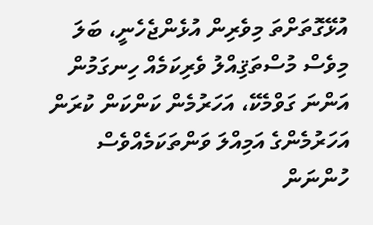އުޅޭގޮތަށްތަ މިވެރިން އުޅެންޖެހެނީ، ބަލަ މިވެސް މުސްތަޤިއްލު ވެރިކަމެއް ހިނގަމުން އަންނަ ގަވްމެކޭ، އަހަރުމެން ކަންކަން ކުރަން އަހަރުމެންގެ އަމިއްލަ ވަންތަކަމެއްވެސް ހުންނަން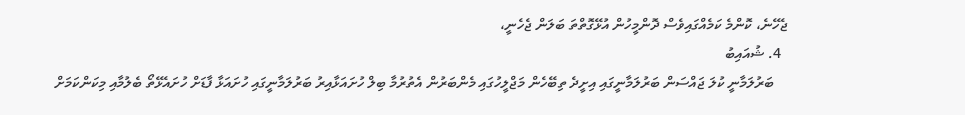ޖެހޭނެ، ކޮންމެ ކަމެއްގައިވެސް ދޮންމީހުން އުޅޭގޮތްތަ ބަލަން ޖެހެނީ،
  4. ޝުއައިބު
    ބަރުލަމާނީ ކުލަ ޖައްސަން ބަރުލަމާނީގައި އިށީދެ ތިބޭހެން މަޖްލީހުގައި މެންބަރުން އެތުރުމާ ބިލް ހުށައަޅާއިރު ބަރުލަމާނީގައި ހުށައަޅާ ފާޑަށް ހުށައެޅޭތޯ ބެލުމާއި މިކަންކަމަށް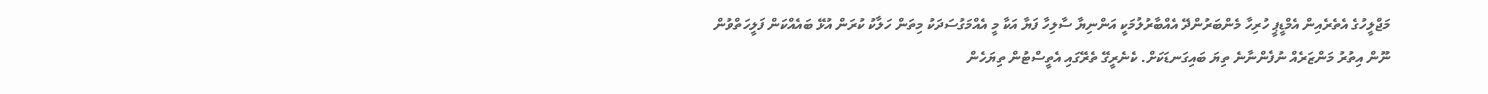މަޖްލީހުގެ އެތެރެއިން އެމްޑީޕީ ހުރިހާ މެންބަރުންދޭ އެއްބާރުލުމަކީ އަންނިޔާ ސާލިހާ ފަޔާ އަކާ މީ އެއްމަގުސަދަކު މިތަން ހަލާކު ކުރަން އުޅޭ ބައެއްކަން ފަލީހަތްވުން ނޫން އިތުރު މަންޒަރެއް ނުފެންނާނެ ތިޔަ ބައިގަނޑަކަށް. ކެނެރީގޭ ތެރޭގައި އެތީސްޓުން ތިޔަހެން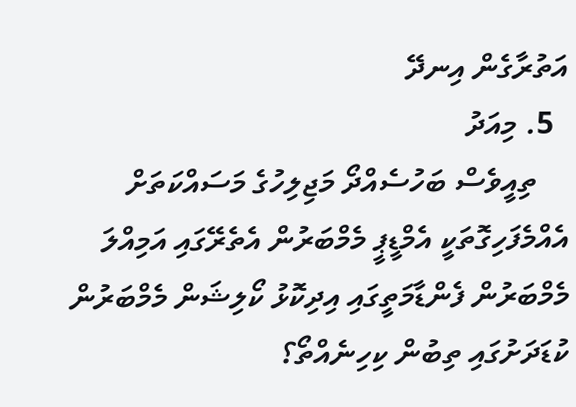އަތުރާގެން އިނދޭ
  5. މިއަދު
    ތިއީވެސް ބަހުސެއްދޯ މަޖިލިހުގެ މަސައްކަތަށް އެއްމެފަހިގޮތަކީ އެމްޑީޕީ މެމްބަރުން އެތެރޭގައި އަމިއްލަ މެމްބަރުން ފެންޑާމަތީގައި އިދިކޮޅު ކޯލިޝަން މެމްބަރުން ކުޑަދަށުގައި ތިބުން ކިހިނެއްތޯ؟